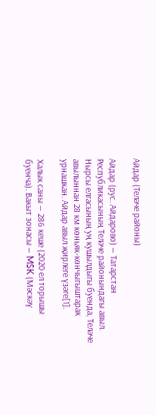Айдар (Теләче районы)

Айдар (рус. Айдарово) — Татарстан Республикасының Теләче районындагы авыл. Нырсы елгасының уң кушылдыгы буенда, Теләче авылыннан 28 км көньяк-көнчыгыштарак урнашкан. Айдар авыл җирлеге үзәге[1].

Халык саны — 286 кеше (2020 ел торышы буенча). Вакыт зонасы — MSK (Мәскәү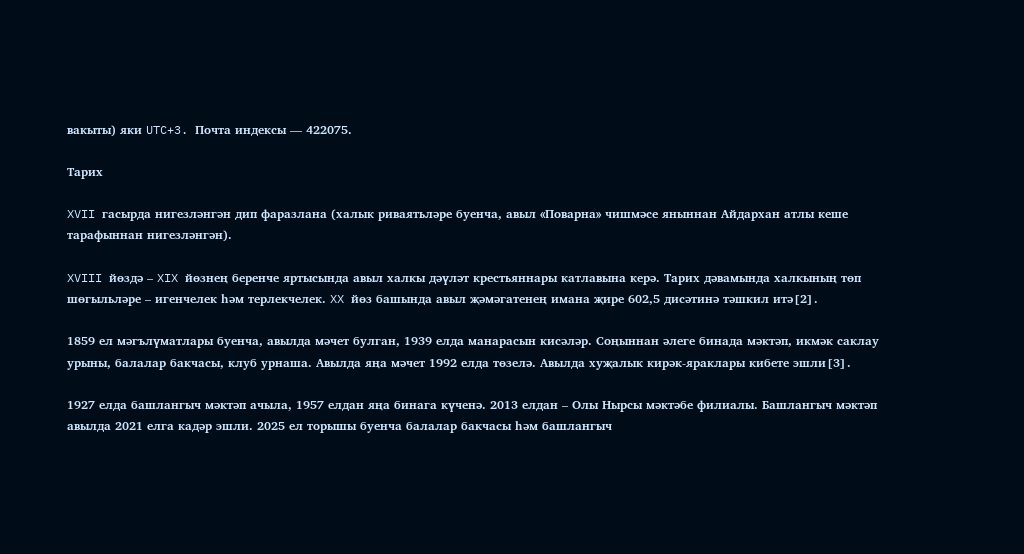вакыты) яки UTC+3. Почта индексы — 422075.

Тарих

XVII гасырда нигезләнгән дип фаразлана (халык риваятьләре буенча, авыл «Поварна» чишмәсе яныннан Айдархан атлы кеше тарафыннан нигезләнгән).

XVIII йөздә – XIX йөзнең беренче яртысында авыл халкы дәүләт крестьяннары катлавына керә. Тарих дәвамында халкының төп шөгыльләре – игенчелек һәм терлекчелек. XX йөз башында авыл җәмәгатенең имана җире 602,5 дисәтинә тәшкил итә[2].

1859 ел мәгълүматлары буенча, авылда мәчет булган, 1939 елда манарасын кисәләр. Соңыннан әлеге бинада мәктәп, икмәк саклау урыны, балалар бакчасы, клуб урнаша. Авылда яңа мәчет 1992 елда төзелә. Авылда хуҗалык кирәк-яраклары кибете эшли[3].

1927 елда башлангыч мәктәп ачыла, 1957 елдан яңа бинага күченә. 2013 елдан – Олы Нырсы мәктәбе филиалы. Башлангыч мәктәп авылда 2021 елга кадәр эшли. 2025 ел торышы буенча балалар бакчасы һәм башлангыч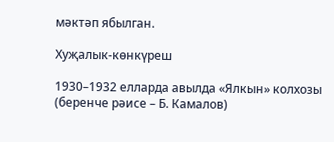мәктәп ябылган.

Хуҗалык-көнкүреш

1930–1932 елларда авылда «Ялкын» колхозы (беренче рәисе – Б. Камалов)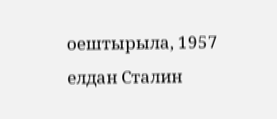оештырыла, 1957 елдан Сталин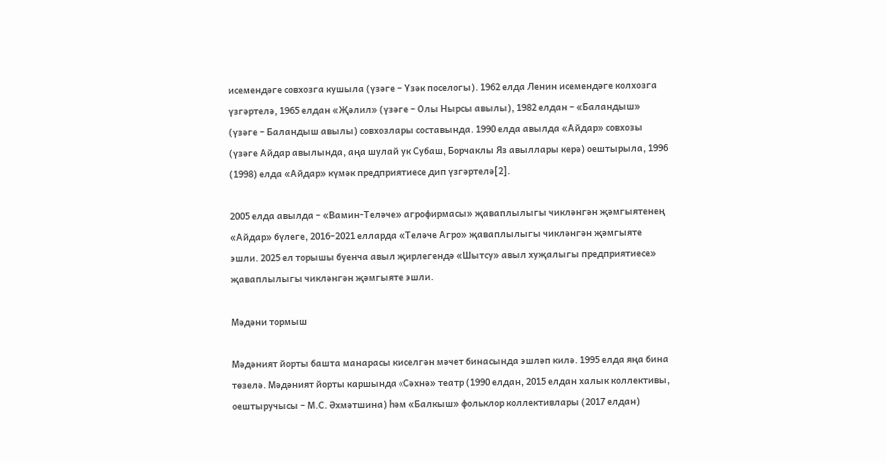исемендәге совхозга кушыла (үзәге – Үзәк поселогы). 1962 елда Ленин исемендәге колхозга үзгәртелә, 1965 елдан «Җәлил» (үзәге – Олы Нырсы авылы), 1982 елдан – «Баландыш» (үзәге – Баландыш авылы) совхозлары составында. 1990 елда авылда «Айдар» совхозы (үзәге Айдар авылында, аңа шулай ук Субаш, Борчаклы Яз авыллары керә) оештырыла, 1996 (1998) елда «Айдар» күмәк предприятиесе дип үзгәртелә[2].

2005 елда авылда – «Вамин-Теләче» агрофирмасы» җаваплылыгы чикләнгән җәмгыятенең «Айдар» бүлеге, 2016–2021 елларда «Теләче Агро» җаваплылыгы чикләнгән җәмгыяте эшли. 2025 ел торышы буенча авыл җирлегендә «Шытсу» авыл хуҗалыгы предприятиесе» җаваплылыгы чикләнгән җәмгыяте эшли.

Мәдәни тормыш

Мәдәният йорты башта манарасы киселгән мәчет бинасында эшләп килә. 1995 елда яңа бина төзелә. Мәдәният йорты каршында «Cәхнә» театр (1990 елдан, 2015 елдан халык коллективы, оештыручысы – М.С. Әхмәтшина) һәм «Балкыш» фольклор коллективлары (2017 елдан)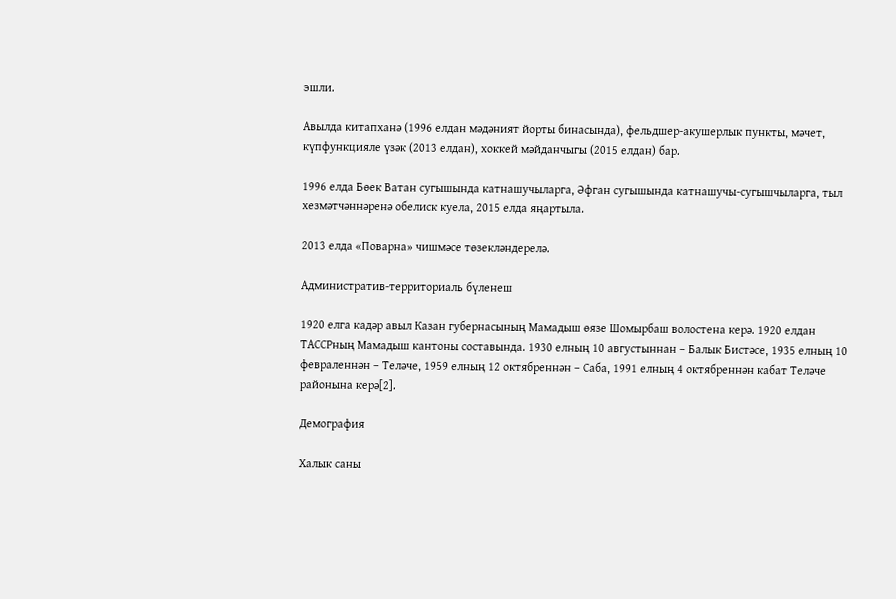эшли.

Авылда китапханә (1996 елдан мәдәният йорты бинасында), фельдшер-акушерлык пункты, мәчет, күпфункцияле үзәк (2013 елдан), хоккей мәйданчыгы (2015 елдан) бар.

1996 елда Бөек Ватан сугышында катнашучыларга, Әфган сугышында катнашучы-сугышчыларга, тыл хезмәтчәннәренә обелиск куела, 2015 елда яңартыла.

2013 елда «Поварна» чишмәсе төзекләндерелә.

Административ-территориаль бүленеш

1920 елга кадәр авыл Казан губернасының Мамадыш өязе Шомырбаш волостена керә. 1920 елдан ТАССРның Мамадыш кантоны составында. 1930 елның 10 августыннан – Балык Бистәсе, 1935 елның 10 февраленнән – Теләче, 1959 елның 12 октябреннән – Саба, 1991 елның 4 октябреннән кабат Теләче районына керә[2].

Демография

Халык саны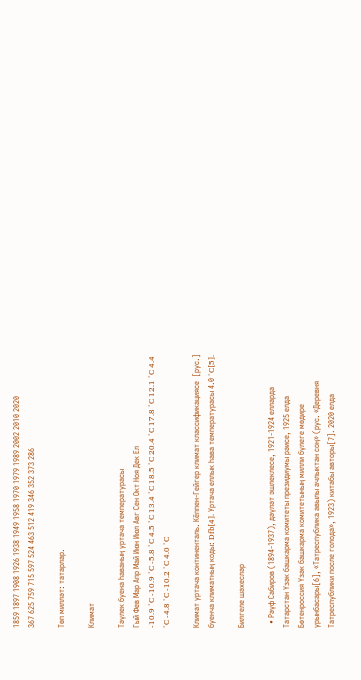1859 1897 1908 1926 1938 1949 1958 1970 1979 1989 2002 2010 2020
367 625 759 715 597 524 463 512 419 346 352 373 286

Төп милләт: татарлар.

Климат

Тәүлек буена һаваның уртача температурасы
Гый Фев Мар Апр Май Июн Июл Авг Сен Окт Ноя Дек Ел
-10.9 °C -10.9 °C -5.8 °C 4.5 °C 13.4 °C 18.5 °C 20.4 °C 17.8 °C 12.1 °C 4.4 °C -4.8 °C -10.2 °C 4.0 °C

Климат уртача континенталь. Кёппен-Гейгер климат классификациясе  [рус.] буенча климатның коды: Dfb[4]. Уртача еллык һава температурасы 4.0 °C[5].

Билгеле шәхесләр

  • Рәүф Сабиров (1894-1937), дәүләт эшлеклесе, 1921-1924 елларда Татарстан Үзәк башкарма комитеты президиумы рәисе, 1925 елда Бөтенроссия Үзәк башкарма комитетының милли бүлеге мөдире урынбасары[6], «Татреспублика авылы ачлыктан соң» (рус. «Деревня Татреспублики после голода», 1923) китабы авторы[7]. 2020 елда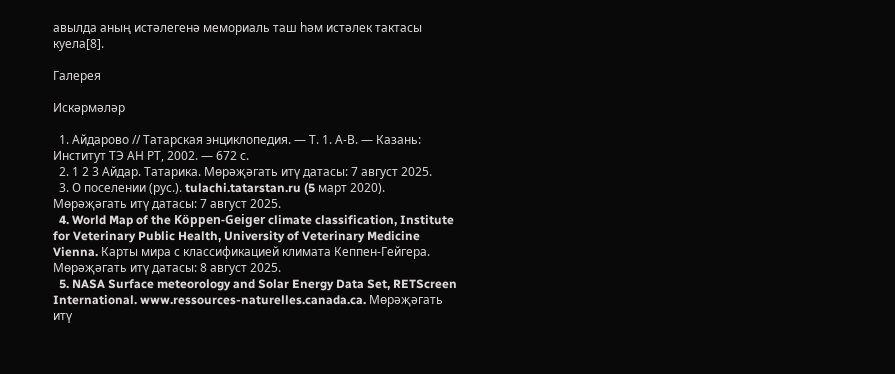авылда аның истәлегенә мемориаль таш һәм истәлек тактасы куела[8].

Галерея

Искәрмәләр

  1. Айдарово // Татарская энциклопедия. — Т. 1. А-В. — Казань: Институт ТЭ АН РТ, 2002. — 672 с.
  2. 1 2 3 Айдар. Татарика. Мөрәҗәгать итү датасы: 7 август 2025.
  3. О поселении (рус.). tulachi.tatarstan.ru (5 март 2020). Мөрәҗәгать итү датасы: 7 август 2025.
  4. World Map of the Köppen-Geiger climate classification, Institute for Veterinary Public Health, University of Veterinary Medicine Vienna. Карты мира с классификацией климата Кеппен-Гейгера. Мөрәҗәгать итү датасы: 8 август 2025.
  5. NASA Surface meteorology and Solar Energy Data Set, RETScreen International. www.ressources-naturelles.canada.ca. Мөрәҗәгать итү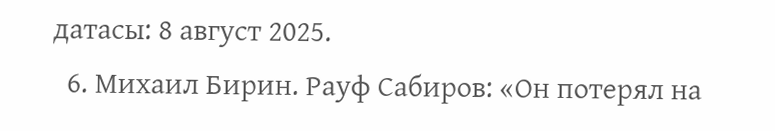датасы: 8 август 2025.
  6. Михаил Бирин. Рауф Сабиров: «Он потерял на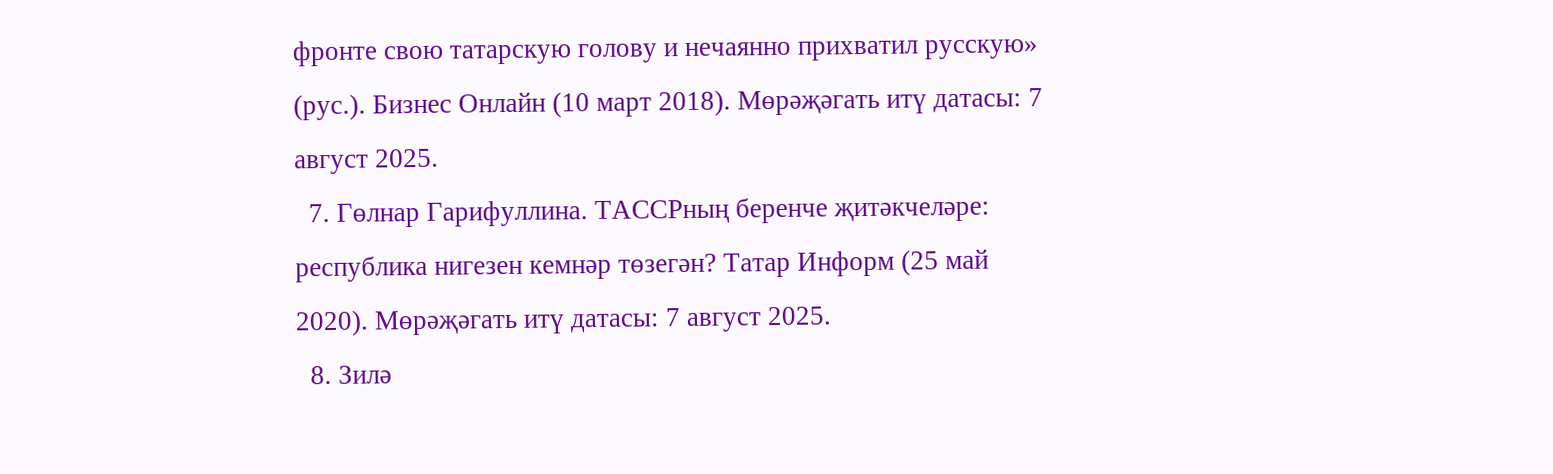фронте свою татарскую голову и нечаянно прихватил русскую» (рус.). Бизнес Онлайн (10 март 2018). Мөрәҗәгать итү датасы: 7 август 2025.
  7. Гөлнар Гарифуллина. ТАССРның беренче җитәкчеләре: республика нигезен кемнәр төзегән? Татар Информ (25 май 2020). Мөрәҗәгать итү датасы: 7 август 2025.
  8. Зилә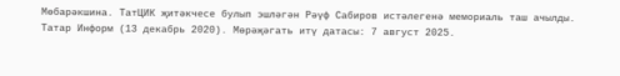Мөбарәкшина. ТатЦИК җитәкчесе булып эшләгән Рәүф Сабиров истәлегенә мемориаль таш ачылды. Татар Информ (13 декабрь 2020). Мөрәҗәгать итү датасы: 7 август 2025.